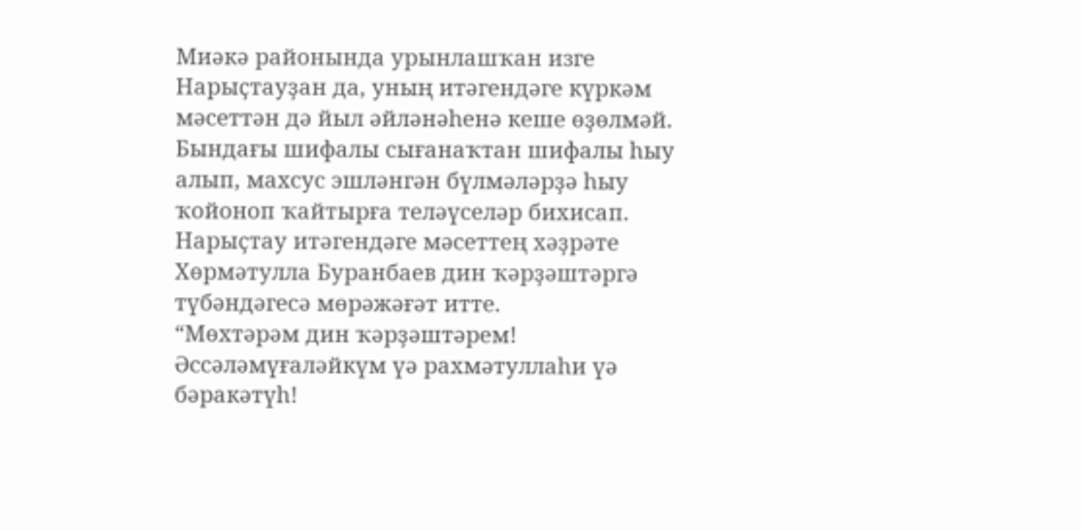Миәкә районында урынлашҡан изге Нарыҫтауҙан да, уның итәгендәге күркәм мәсеттән дә йыл әйләнәһенә кеше өҙөлмәй. Бындағы шифалы сығанаҡтан шифалы һыу алып, махсус эшләнгән бүлмәләрҙә һыу ҡойоноп ҡайтырға теләүселәр бихисап.
Нарыҫтау итәгендәге мәсеттең хәҙрәте Хөрмәтулла Буранбаев дин ҡәрҙәштәргә түбәндәгесә мөрәжәғәт итте.
“Мөхтәрәм дин ҡәрҙәштәрем!
Әссәләмүғаләйкүм үә рахмәтуллаһи үә бәракәтүһ!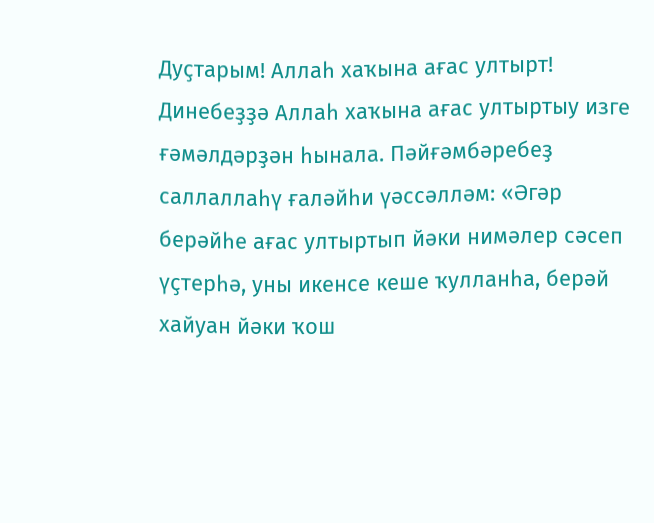Дуҫтарым! Аллаһ хаҡына ағас ултырт!
Динебеҙҙә Аллаһ хаҡына ағас ултыртыу изге ғәмәлдәрҙән һынала. Пәйғәмбәребеҙ саллаллаһү ғаләйһи үәссәлләм: «Әгәр берәйһе ағас ултыртып йәки нимәлер сәсеп үҫтерһә, уны икенсе кеше ҡулланһа, берәй хайуан йәки ҡош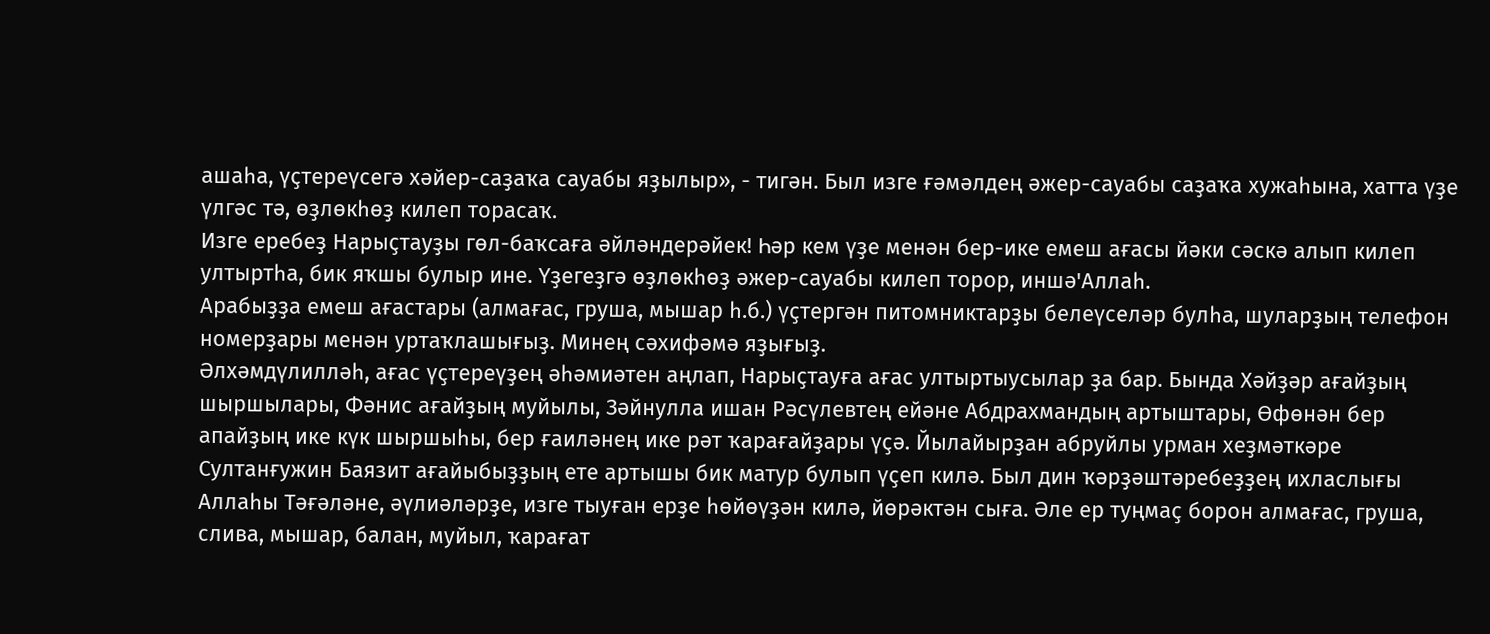ашаһа, үҫтереүсегә хәйер-саҙаҡа сауабы яҙылыр», - тигән. Был изге ғәмәлдең әжер-сауабы саҙаҡа хужаһына, хатта үҙе үлгәс тә, өҙлөкһөҙ килеп торасаҡ.
Изге еребеҙ Нарыҫтауҙы гөл-баҡсаға әйләндерәйек! Һәр кем үҙе менән бер-ике емеш ағасы йәки сәскә алып килеп ултыртһа, бик яҡшы булыр ине. Үҙегеҙгә өҙлөкһөҙ әжер-сауабы килеп торор, иншә'Аллаһ.
Арабыҙҙа емеш ағастары (алмағас, груша, мышар һ.б.) үҫтергән питомниктарҙы белеүселәр булһа, шуларҙың телефон номерҙары менән уртаҡлашығыҙ. Минең сәхифәмә яҙығыҙ.
Әлхәмдүлилләһ, ағас үҫтереүҙең әһәмиәтен аңлап, Нарыҫтауға ағас ултыртыусылар ҙа бар. Бында Хәйҙәр ағайҙың шыршылары, Фәнис ағайҙың муйылы, Зәйнулла ишан Рәсүлевтең ейәне Абдрахмандың артыштары, Өфөнән бер апайҙың ике күк шыршыһы, бер ғаиләнең ике рәт ҡарағайҙары үҫә. Йылайырҙан абруйлы урман хеҙмәткәре Султанғужин Баязит ағайыбыҙҙың ете артышы бик матур булып үҫеп килә. Был дин ҡәрҙәштәребеҙҙең ихласлығы Аллаһы Тәғәләне, әүлиәләрҙе, изге тыуған ерҙе һөйөүҙән килә, йөрәктән сыға. Әле ер туңмаҫ борон алмағас, груша, слива, мышар, балан, муйыл, ҡарағат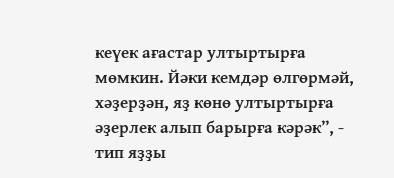кеүек ағастар ултыртырға мөмкин. Йәки кемдәр өлгөрмәй, хәҙерҙән, яҙ көнө ултыртырға әҙерлек алып барырға кәрәк”, - тип яҙҙы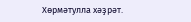Хөрмәтулла хәҙрәт.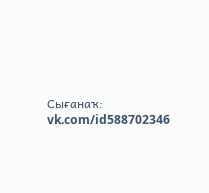Сығанаҡ: vk.com/id588702346